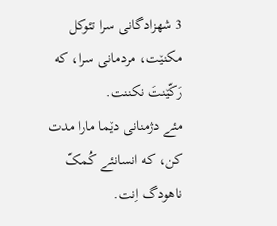3 شهزادگانی سرا تئوکل مکنێت، مردمانی سرا، که رَکّێنتَ نکننت.
مئے دژمنانی دێما مارا مدت کن، که انسانئے کُمکّ ناهودگ اِنت.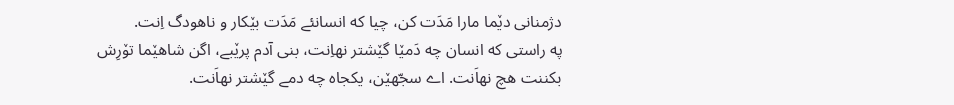دژمنانی دێما مارا مَدَت کن، چیا که انسانئے مَدَت بێکار و ناهودگ اِنت.
په راستی که انسان چه دَمێا گێشتر نهاِنت، بنی آدم پرێبے، اگن شاهێما تۆرِش بکننت هچ نهاَنت. اے سجّهێن، یکجاه چه دمے گێشتر نهاَنت.